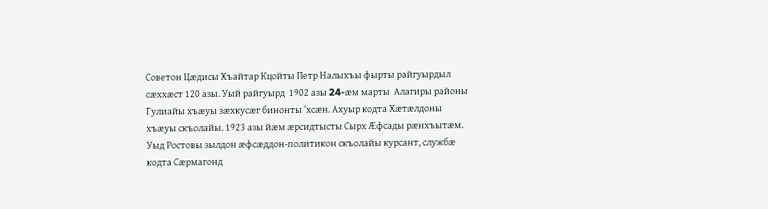Советон Цæдисы Хъайтар Кцойты Петр Налыхъы фырты райгуырдыл сæххæст 120 азы. Уый райгуырд  1902 азы 24-æм марты  Алагиры районы Гулиайы хъæуы зæхкусæг бинонты ‘хсæн. Ахуыр кодта Хæтæлдоны хъæуы скъолайы. 1923 азы йæм æрсидтысты Сырх Æфсады рæнхъытæм. Уыд Ростовы зылдон æфсæддон-политикон скъолайы курсант, службæ кодта Сæрмагонд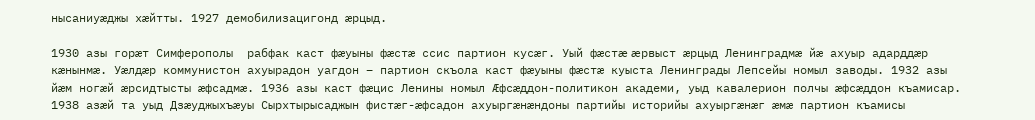нысаниуæджы хæйтты. 1927 демобилизацигонд æрцыд.

1930 азы горæт Симферополы  рабфак каст фæуыны фæстæ ссис партион кусæг. Уый фæстæ æрвыст æрцыд Ленинградмæ йæ ахуыр адарддæр кæнынмæ. Уæлдæр коммунистон ахуырадон уагдон – партион скъола каст фæуыны фæстæ куыста Ленинграды Лепсейы номыл заводы. 1932 азы йæм ногæй æрсидтысты æфсадмæ. 1936 азы каст фæцис Ленины номыл Æфсæддон-политикон академи, уыд кавалерион полчы æфсæддон къамисар. 1938 азæй та уыд Дзæуджыхъæуы Сырхтырысаджын фистæг-æфсадон ахуыргæнæндоны партийы историйы ахуыргæнæг æмæ партион къамисы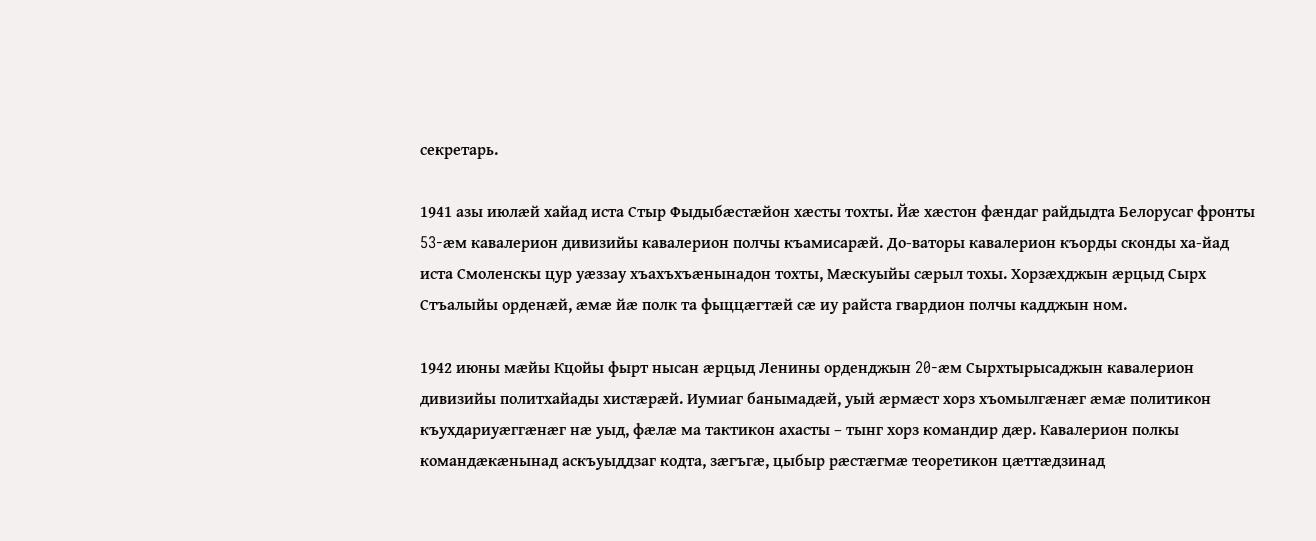секретарь.

1941 азы июлæй хайад иста Стыр Фыдыбæстæйон хæсты тохты. Йæ хæстон фæндаг райдыдта Белорусаг фронты 53-æм кавалерион дивизийы кавалерион полчы къамисарæй. До-ваторы кавалерион къорды сконды ха-йад иста Смоленскы цур уæззау хъахъхъæнынадон тохты, Мæскуыйы сæрыл тохы. Хорзæхджын æрцыд Сырх Стъалыйы орденæй, æмæ йæ полк та фыццæгтæй сæ иу райста гвардион полчы кадджын ном.

1942 июны мæйы Кцойы фырт нысан æрцыд Ленины орденджын 20-æм Сырхтырысаджын кавалерион дивизийы политхайады хистæрæй. Иумиаг банымадæй, уый æрмæст хорз хъомылгæнæг æмæ политикон къухдариуæггæнæг нæ уыд, фæлæ ма тактикон ахасты – тынг хорз командир дæр. Кавалерион полкы командæкæнынад аскъуыддзаг кодта, зæгъгæ, цыбыр рæстæгмæ теоретикон цæттæдзинад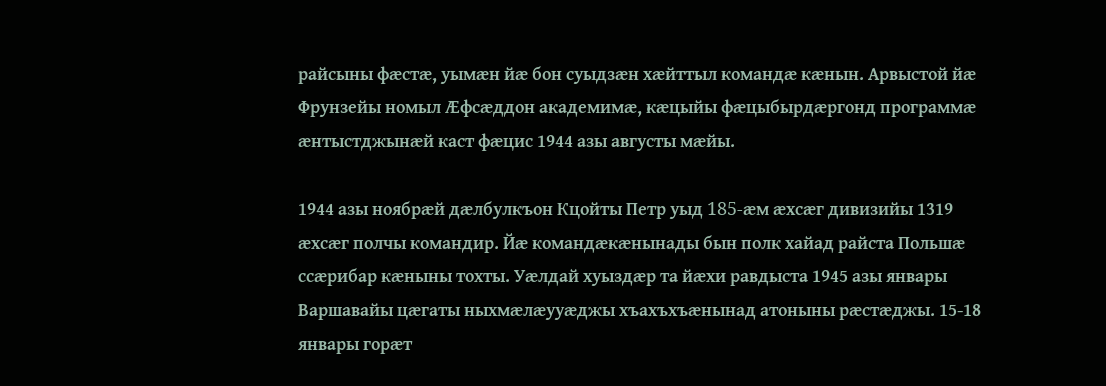райсыны фæстæ, уымæн йæ бон суыдзæн хæйттыл командæ кæнын. Арвыстой йæ Фрунзейы номыл Æфсæддон академимæ, кæцыйы фæцыбырдæргонд программæ æнтыстджынæй каст фæцис 1944 азы августы мæйы.

1944 азы ноябрæй дæлбулкъон Кцойты Петр уыд 185-æм æхсæг дивизийы 1319 æхсæг полчы командир. Йæ командæкæнынады бын полк хайад райста Польшæ ссæрибар кæныны тохты. Уæлдай хуыздæр та йæхи равдыста 1945 азы январы Варшавайы цæгаты ныхмæлæууæджы хъахъхъæнынад атоныны рæстæджы. 15-18 январы горæт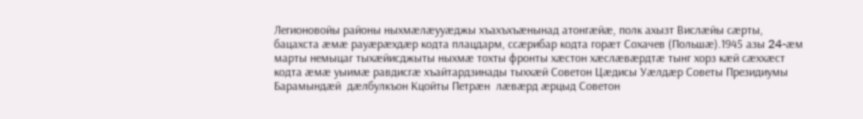Легионовойы районы ныхмæлæууæджы хъахъхъæнынад атонгæйæ, полк ахызт Вислæйы сæрты, бацахста æмæ рауæрæхдæр кодта плацдарм, ссæрибар кодта горæт Сохачев (Польшæ).1945 азы 24-æм марты немыцаг тыхæйисджыты ныхмæ тохты фронты хæстон хæслæвæрдтæ тынг хорз кæй сæххæст кодта æмæ уыимæ равдисгæ хъайтардзинады тыххæй Советон Цæдисы Уæлдæр Советы Президиумы Барамындæй  дæлбулкъон Кцойты Петрæн  лæвæрд æрцыд Советон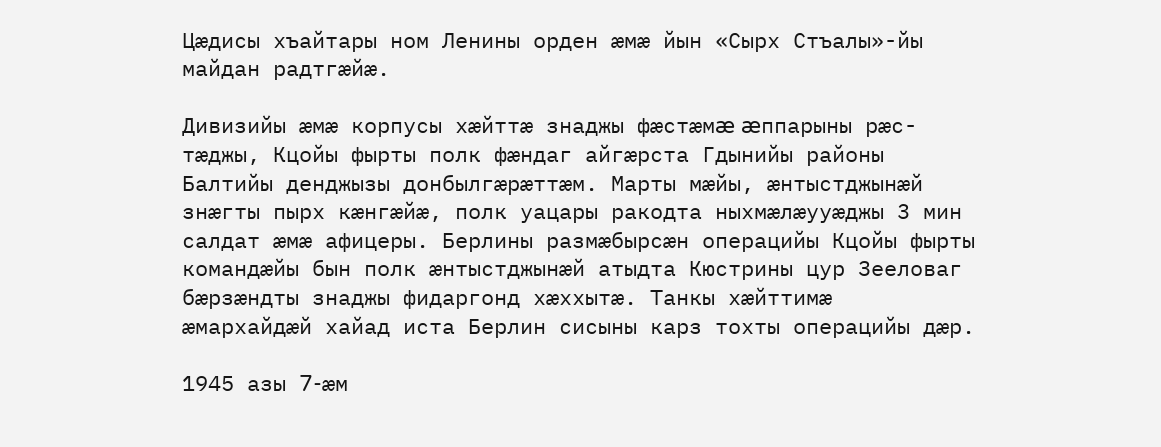Цæдисы хъайтары ном Ленины орден æмæ йын «Сырх Стъалы»-йы майдан радтгæйæ.

Дивизийы æмæ корпусы хæйттæ знаджы фæстæмæ æппарыны рæс-тæджы, Кцойы фырты полк фæндаг айгæрста Гдынийы районы Балтийы денджызы донбылгæрæттæм. Марты мæйы, æнтыстджынæй знæгты пырх кæнгæйæ, полк уацары ракодта ныхмæлæууæджы 3 мин салдат æмæ афицеры. Берлины размæбырсæн операцийы Кцойы фырты командæйы бын полк æнтыстджынæй атыдта Кюстрины цур Зееловаг бæрзæндты знаджы фидаргонд хæххытæ. Танкы хæйттимæ æмархайдæй хайад иста Берлин сисыны карз тохты операцийы дæр.

1945 азы 7-æм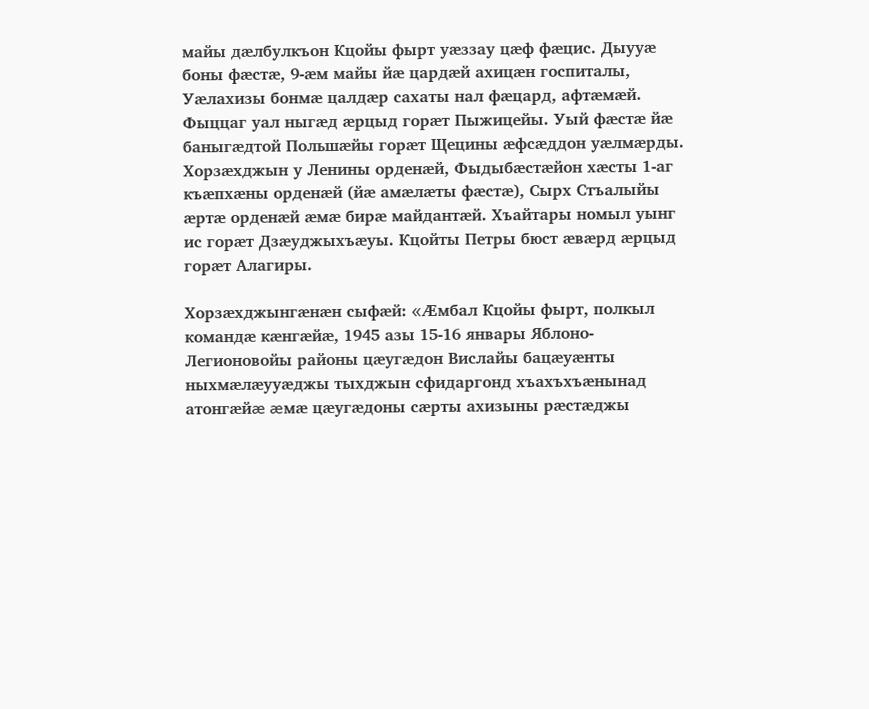майы дæлбулкъон Кцойы фырт уæззау цæф фæцис. Дыууæ боны фæстæ, 9-æм майы йæ цардæй ахицæн госпиталы, Уæлахизы бонмæ цалдæр сахаты нал фæцард, афтæмæй. Фыццаг уал ныгæд æрцыд горæт Пыжицейы. Уый фæстæ йæ баныгæдтой Польшæйы горæт Щецины æфсæддон уæлмæрды. Хорзæхджын у Ленины орденæй, Фыдыбæстæйон хæсты 1-аг къæпхæны орденæй (йæ амæлæты фæстæ), Сырх Стъалыйы æртæ орденæй æмæ бирæ майдантæй. Хъайтары номыл уынг ис горæт Дзæуджыхъæуы. Кцойты Петры бюст æвæрд æрцыд горæт Алагиры.

Хорзæхджынгæнæн сыфæй: «Æмбал Кцойы фырт, полкыл командæ кæнгæйæ, 1945 азы 15-16 январы Яблоно-Легионовойы районы цæугæдон Вислайы бацæуæнты ныхмæлæууæджы тыхджын сфидаргонд хъахъхъæнынад атонгæйæ æмæ цæугæдоны сæрты ахизыны рæстæджы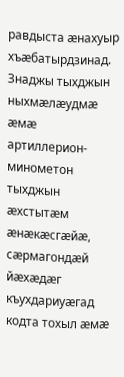равдыста æнахуыр хъæбатырдзинад. Знаджы тыхджын ныхмæлæудмæ  æмæ артиллерион-минометон тыхджын æхстытæм æнæкæсгæйæ, сæрмагондæй йæхæдæг къухдариуæгад кодта тохыл æмæ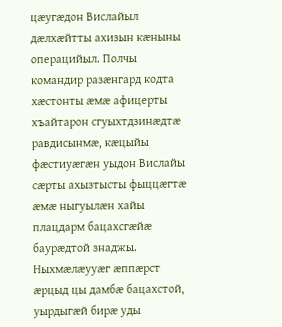цæугæдон Вислайыл дæлхæйтты ахизын кæныны операцийыл. Полчы командир разæнгард кодта хæстонты æмæ афицерты хъайтарон сгуыхтдзинæдтæ равдисынмæ, кæцыйы фæстиуæгæн уыдон Вислайы сæрты ахызтысты фыццæгтæ æмæ ныгуылæн хайы плацдарм бацахсгæйæ баурæдтой знаджы. Ныхмæлæууæг æппæрст æрцыд цы дамбæ бацахстой, уырдыгæй бирæ уды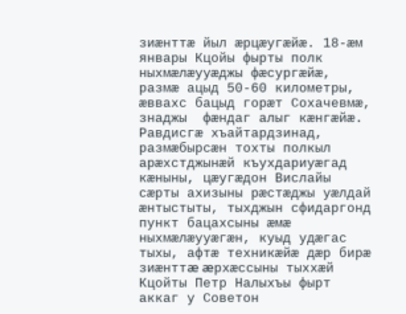зиæнттæ йыл æрцæугæйæ. 18-æм январы Кцойы фырты полк ныхмæлæууæджы фæсургæйæ, размæ ацыд 50-60 километры, æввахс бацыд горæт Сохачевмæ, знаджы  фæндаг алыг кæнгæйæ. Равдисгæ хъайтардзинад, размæбырсæн тохты полкыл арæхстджынæй къухдариуæгад кæныны, цæугæдон Вислайы сæрты ахизыны рæстæджы уæлдай æнтыстыты, тыхджын сфидаргонд пункт бацахсыны æмæ ныхмæлæууæгæн, куыд удæгас тыхы, афтæ техникæйæ дæр бирæ зиæнттæ æрхæссыны тыххæй Кцойты Петр Налыхъы фырт аккаг у Советон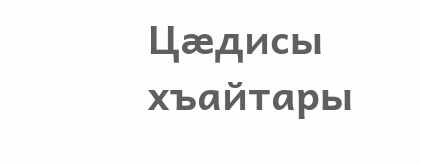Цæдисы хъайтары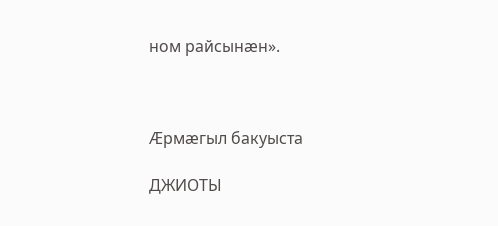ном райсынæн».



Æрмæгыл бакуыста

ДЖИОТЫ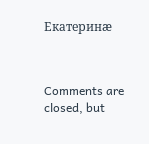Екатеринæ



Comments are closed, but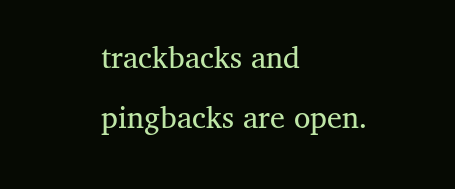trackbacks and pingbacks are open.